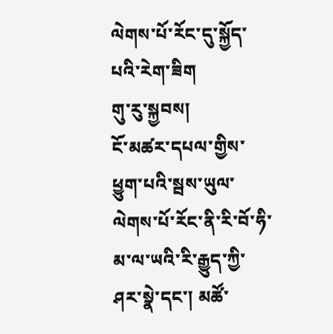ལེགས་པོ་རོང་དུ་སྐྱོད་པའི་རེག་ཟིག
གུ་རུ་སྐྱབས།
ངོ་མཚར་དཔལ་གྱིས་ཕྱུག་པའི་སྦས་ཡུལ་ལེགས་པོ་རོང་ནི་རི་བོ་ཧི་མ་ལ་ཡའི་རི་རྒྱུད་ཀྱི་ཤར་སྣེ་དང་། མཚོ་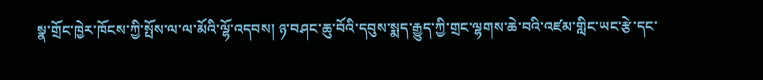སྣ་གྲོང་ཁྱེར་ཁོངས་ཀྱི་སྤོས་ལ་ལ་མོའི་ལྷོ་འདབས། ཉ་བཤང་ཆུ་བོའི་དབུས་སྨད་རྒྱུད་ཀྱི་གྲང་ལྷགས་ཆེ་བའི་འཛམ་གླིང་ཡང་རྩེ་དང་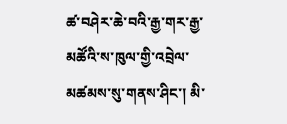ཚ་བཤེར་ཆེ་བའི་རྒྱ་གར་རྒྱ་མཚོའི་ས་ཁུལ་གྱི་འབྲེལ་མཚམས་སུ་གནས་ཤིང་། མི་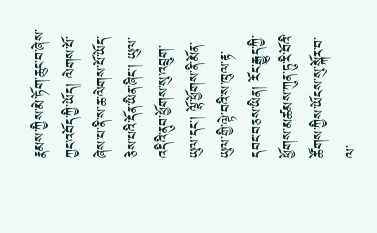རྣམས་ཀྱིས་མེ་ཏོག་ཆུང་བ་ཞེས་ཀྱང་འབོད་ཀྱི་ཡོད། ལེགས་པོ་ཞེས་པ་ནི་ས་ཆ་ལེགས་པོ་ཡོད་ཅེས་པའི་དོན་ཡིན་ཞིང་། ཡུལ་འདིའི་ནུབ་ཕྱོགས་སུ་འབྲུག་ཡུལ་དང་། ལྷོ་ཕྱོགས་ནི་མོན་ཡུལ་གྱི་ལྟེ་བའི་ས་ཁུལ་རྟ་དབང་བཅས་ཡིན། རོང་རྒྱུད་ཀྱི་ཕྱོགས་མཚམས་ཀུན་ཏུ་རི་བོའི་ཚོགས་ཀྱིས་ཡོངས་སུ་སྐོར་བ་ལ་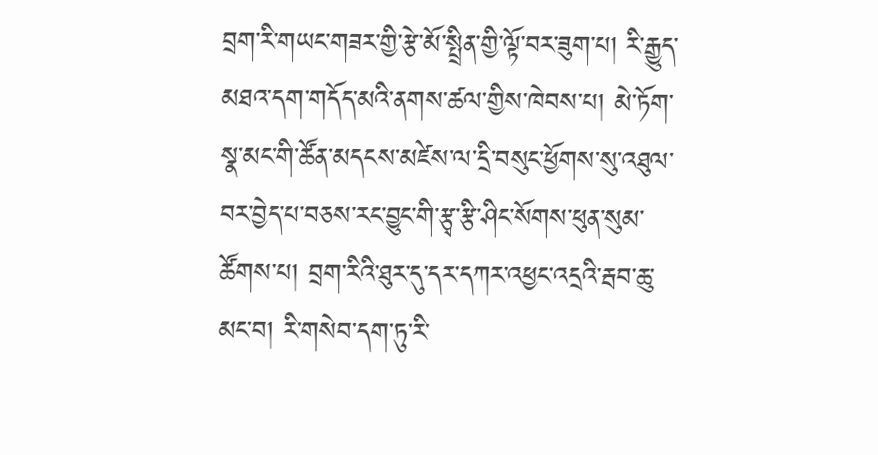བྲག་རི་གཡང་གཟར་གྱི་རྩེ་མོ་སྤྲིན་གྱི་ལྟོ་བར་ཟུག་པ། རི་རྒྱུད་མཐའ་དག་གདོད་མའི་ནགས་ཚལ་གྱིས་ཁེབས་པ། མེ་ཏོག་སྣ་མང་གི་ཚོན་མདངས་མཛེས་ལ་དྲི་བསུང་ཕྱོགས་སུ་འཐུལ་བར་བྱེད་པ་བཅས་རང་བྱུང་གི་རྩྭ་རྩི་ཤིང་སོགས་ཕུན་སུམ་ཚོགས་པ། བྲག་རིའི་ཐུར་དུ་དར་དཀར་འཕྱང་འདྲའི་རྦབ་ཆུ་མང་བ། རི་གསེབ་དག་ཏུ་རི་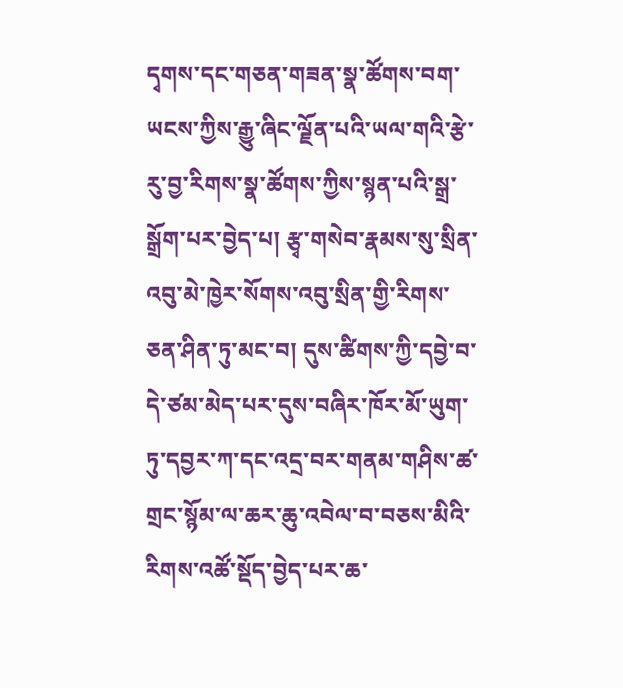དྭགས་དང་གཅན་གཟན་སྣ་ཚོགས་བག་ཡངས་ཀྱིས་རྒྱུ་ཞིང་ལྗོན་པའི་ཡལ་གའི་རྩེ་རུ་བྱ་རིགས་སྣ་ཚོགས་ཀྱིས་སྙན་པའི་སྒྲ་སྒྲོག་པར་བྱེད་པ། རྩྭ་གསེབ་རྣམས་སུ་སྲིན་འབུ་མེ་ཁྱེར་སོགས་འབུ་སྲིན་གྱི་རིགས་ཅན་ཤིན་ཏུ་མང་བ། དུས་ཚིགས་ཀྱི་དབྱེ་བ་དེ་ཙམ་མེད་པར་དུས་བཞིར་ཁོར་མོ་ཡུག་ཏུ་དབྱར་ཀ་དང་འདྲ་བར་གནམ་གཤིས་ཚ་གྲང་སྙོམ་ལ་ཆར་ཆུ་འབེལ་བ་བཅས་མིའི་རིགས་འཚོ་སྡོད་བྱེད་པར་ཆ་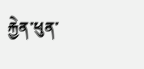རྐྱེན་ཕུན་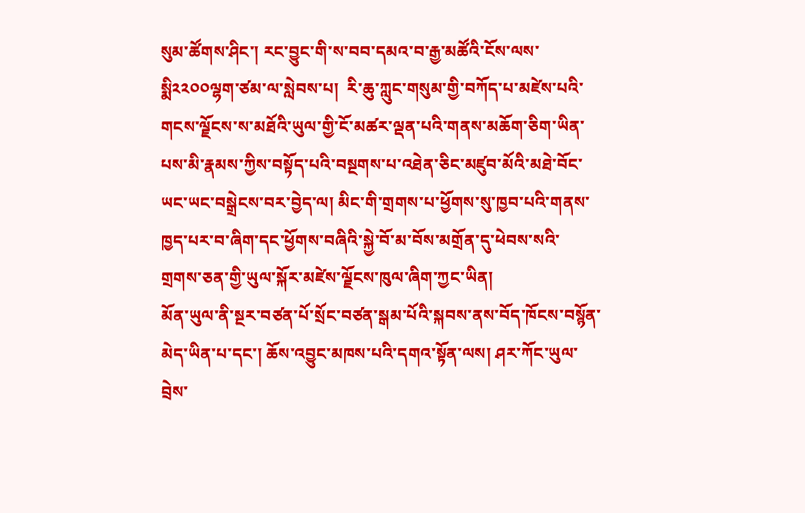སུམ་ཚོགས་ཤིང་། རང་བྱུང་གི་ས་བབ་དམའ་བ་རྒྱ་མཚོའི་ངོས་ལས་སྨི༢༢༠༠ལྷག་ཙམ་ལ་སླེབས་པ།  རི་ཆུ་ཀླུང་གསུམ་གྱི་བཀོད་པ་མཛེས་པའི་གངས་ལྗོངས་ས་མཐོའི་ཡུལ་གྱི་ངོ་མཚར་ལྡན་པའི་གནས་མཆོག་ཅིག་ཡིན་པས་མི་རྣམས་ཀྱིས་བསྟོད་པའི་བསྔགས་པ་འཐེན་ཅིང་མཛུབ་མོའི་མཐེ་བོང་ཡང་ཡང་བསྒྲེངས་བར་བྱེད་ལ། མིང་གི་གྲགས་པ་ཕྱོགས་སུ་ཁྱབ་པའི་གནས་ཁྱད་པར་བ་ཞིག་དང་ཕྱོགས་བཞིའི་སྐྱེ་བོ་མ་བོས་མགྲོན་དུ་ཕེབས་སའི་གྲགས་ཅན་གྱི་ཡུལ་སྐོར་མཛེས་ལྗོངས་ཁུལ་ཞིག་ཀྱང་ཡིན།
མོན་ཡུལ་ནི་སྔར་བཙན་པོ་སྲོང་བཙན་སྒམ་པོའི་སྐབས་ནས་བོད་ཁོངས་བསྙོན་མེད་ཡིན་པ་དང་། ཆོས་འབྱུང་མཁས་པའི་དགའ་སྟོན་ལས། ཤར་ཀོང་ཡུལ་བྲེས་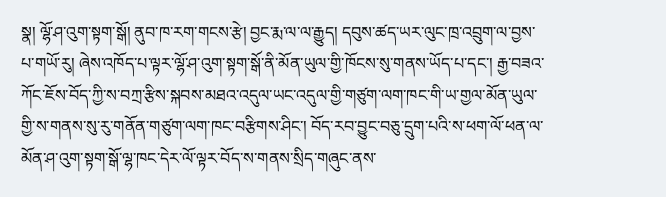སྣ། ལྷོ་ཤ་འུག་སྟག་སྒོ། ནུབ་ཁ་རག་གངས་རྩེ། བྱང་རྨ་ལ་ལ་རྒྱུད། དབུས་ཚད་ཡར་ལུང་ཁྲ་འབྲུག་ལ་བྱས་པ་གཡོ་རུ། ཞེས་འཁོད་པ་ལྟར་ལྷོ་ཤ་འུག་སྟག་སྒོ་ནི་མོན་ཡུལ་གྱི་ཁོངས་སུ་གནས་ཡོད་པ་དང་། རྒྱ་བཟའ་ཀོང་ཇོས་བོད་ཀྱི་ས་བཀྲ་རྩིས་སྐབས་མཐའ་འདུལ་ཡང་འདུལ་གྱི་གཙུག་ལག་ཁང་གི་ཡ་གྱལ་མོན་ཡུལ་གྱི་ས་གནས་སུ་རུ་གནོན་གཙུག་ལག་ཁང་བརྩིགས་ཤིང་། བོད་རབ་བྱུང་བཅུ་དྲུག་པའི་ས་ཕག་ལོ་ཕན་ལ་མོན་ཤ་འུག་སྟག་སྒོ་ལྷ་ཁང་དེར་ལོ་ལྟར་བོད་ས་གནས་སྲིད་གཞུང་ནས་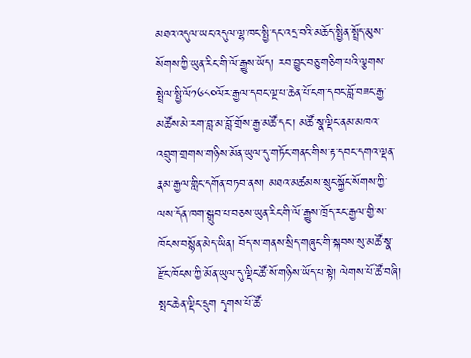མཐའ་འདུལ་ཡང་འདུལ་ལྷ་ཁང་སྤྱི་དང་འདྲ་བའི་མཆོད་སྤྱིན་སྤྲོད་མུས་སོགས་ཀྱི་ཡུན་རིང་གི་ལོ་རྒྱུས་ཡོད། རབ་བྱུང་བཅུ་གཅིག་པའི་ལྕགས་སྤྲེལ་སྤྱི་ལོ༡༦༨༠ལོར་རྒྱལ་དབང་ལྔ་པ་ཆེན་པོ་ངག་དབང་བློ་བཟང་རྒྱ་མཚོས་མེ་རག་བླ་མ་བློ་གྲོས་རྒྱ་མཚོ་དང་། མཚོ་སྣ་ལྡིང་ནམ་མཁའ་འབྲུག་གྲགས་གཉིས་མོན་ཡུལ་དུ་གཏོང་གནང་གིས་རྟ་དབང་དགའ་ལྡན་རྣམ་རྒྱལ་གླིང་དགོན་བཏབ་ནས། མཐའ་མཚམས་སྲུང་སྐྱོང་སོགས་ཀྱི་ལས་དོན་ཁག་སྒྲུབ་པ་བཅས་ཡུན་རིང་གི་ལོ་རྒྱུས་ཁྲོད་རང་རྒྱལ་གྱི་ས་ཁོངས་བསྙོན་མེད་ཡིན། བོད་ས་གནས་སྲིད་གཞུང་གི་སྐབས་སུ་མཚོ་སྣ་རྫོང་ཁོངས་ཀྱི་མོན་ཡུལ་དུ་ལྡིང་ཚོ་སོ་གཉིས་ཡོད་པ་སྟེ། ལེགས་པོ་ཚོ་བཞི། སྤང་ཆེན་ལྡིང་དྲུག དྭགས་པོ་ཚོ་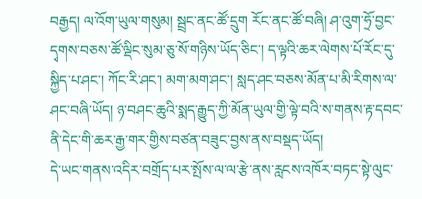བརྒྱད། ལ་འོག་ཡུལ་གསུམ། སྦྲང་ནང་ཚོ་དྲུག རོང་ནང་ཚོ་བཞི། ཤ་འུག་ཧྲོ་བྱང་དྭགས་བཅས་ཚོ་ལྡིང་སུམ་ཅུ་སོ་གཉིས་ཡོད་ཅིང་། ད་ལྟའི་ཆར་ལེགས་པོ་རོང་དུ་སྐྱིད་པ་ཤང་། ཀོང་རི་ཤང་། མག་མག་ཤང་། སླད་ཤང་བཅས་མོན་པ་མི་རིགས་ལ་ཤང་བཞི་ཡོད། ཉ་བཤང་ཆུའི་སྨད་རྒྱུད་ཀྱི་མོན་ཡུལ་གྱི་ལྟེ་བའི་ས་གནས་རྟ་དབང་ནི་དེང་གི་ཆར་རྒྱ་གར་གྱིས་བཙན་བཟུང་བྱས་ནས་བསྡད་ཡོད།
དེ་ཡང་གནས་འདིར་བགྲོད་པར་སྤོས་ལ་ལ་རྩེ་ནས་རླངས་འཁོར་བཏང་སྟེ་ལུང་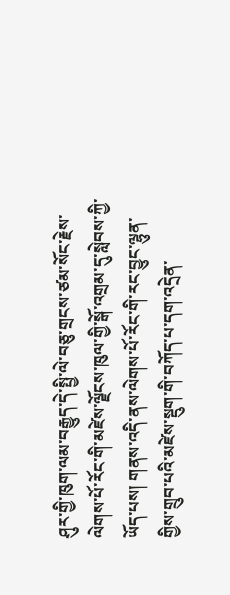ཤུར་གྱི་ཁུག་ལམ་བརྒྱུད་དེ་སྤྱི་ལེ་བཅུ་གྲངས་ཙམ་སོང་རྗེས་ལེགས་པོ་རོང་གི་མཛེས་ལྗོངས་ཁུལ་གྱི་སྒོ་འགྲམ་དུ་སླེབས་ཀྱི་ཡོད་པས། གནས་འདི་ནས་ལེགས་པོ་རོང་གི་རང་བྱུང་ལྷུན་གྱིས་གྲུབ་པའི་མཛེས་སྡུག་གི་བཀོད་པ་དག་འདྲེན་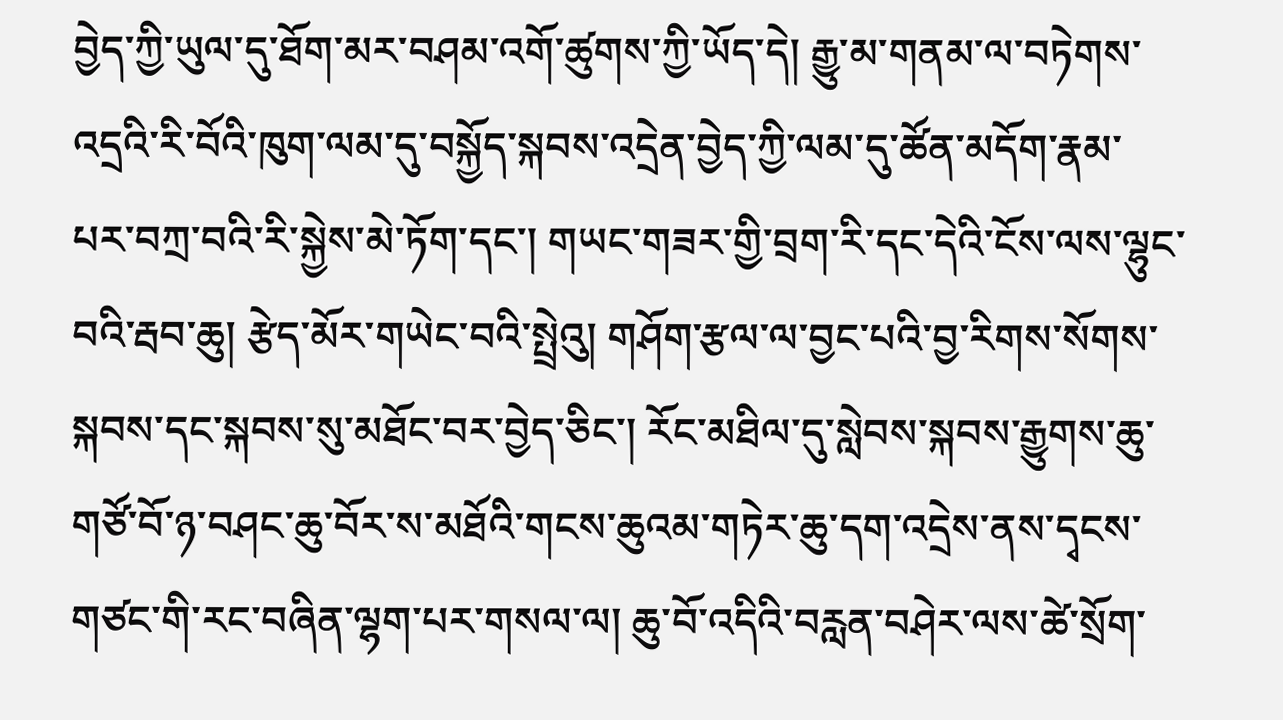བྱེད་ཀྱི་ཡུལ་དུ་ཐོག་མར་བཤམ་འགོ་ཚུགས་ཀྱི་ཡོད་དེ། རྒྱུ་མ་གནམ་ལ་བཏེགས་འདྲའི་རི་བོའི་ཁུག་ལམ་དུ་བསྐྱོད་སྐབས་འདྲེན་བྱེད་ཀྱི་ལམ་དུ་ཚོན་མདོག་རྣམ་པར་བཀྲ་བའི་རི་སྐྱེས་མེ་ཏོག་དང་། གཡང་གཟར་གྱི་བྲག་རི་དང་དེའི་ངོས་ལས་ལྷུང་བའི་རྦབ་ཆུ། རྩེད་མོར་གཡེང་བའི་སྤྲེའུ། གཤོག་རྩལ་ལ་བྱང་པའི་བྱ་རིགས་སོགས་སྐབས་དང་སྐབས་སུ་མཐོང་བར་བྱེད་ཅིང་། རོང་མཐིལ་དུ་སླེབས་སྐབས་རྒྱུགས་ཆུ་གཙོ་བོ་ཉ་བཤང་ཆུ་བོར་ས་མཐོའི་གངས་ཆུའམ་གཏེར་ཆུ་དག་འདྲེས་ནས་དྭངས་གཙང་གི་རང་བཞིན་ལྷག་པར་གསལ་ལ། ཆུ་བོ་འདིའི་བརླན་བཤེར་ལས་ཚེ་སྲོག་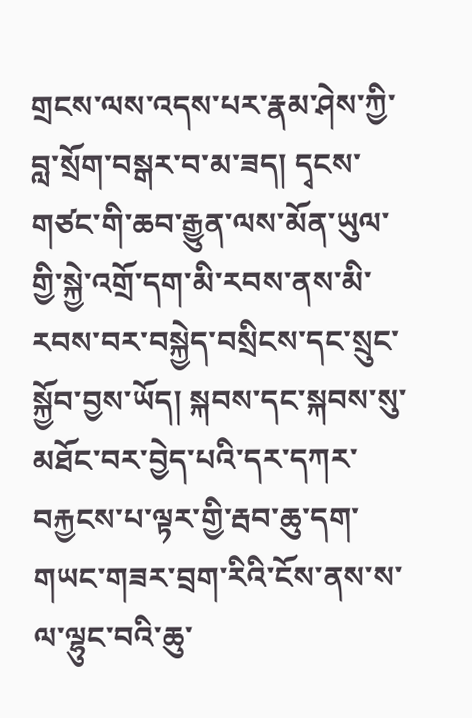གྲངས་ལས་འདས་པར་རྣམ་ཤེས་ཀྱི་བླ་སྲོག་བསྒར་བ་མ་ཟད། དྭངས་གཙང་གི་ཆབ་རྒྱུན་ལས་མོན་ཡུལ་གྱི་སྐྱེ་འགྲོ་དག་མི་རབས་ནས་མི་རབས་བར་བསྐྱེད་བསྲིངས་དང་སྲུང་སྐྱོབ་བྱས་ཡོད། སྐབས་དང་སྐབས་སུ་མཐོང་བར་བྱེད་པའི་དར་དཀར་བརྐྱངས་པ་ལྟར་གྱི་རྦབ་ཆུ་དག་གཡང་གཟར་བྲག་རིའི་ངོས་ནས་ས་ལ་ལྷུང་བའི་ཆུ་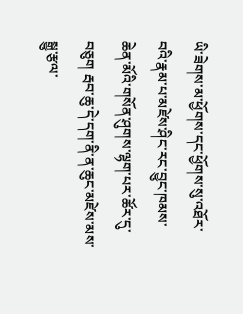ཡི་ཟེགས་མ་ཕྱོགས་དང་ཕྱོགས་སུ་འཐོར་བའི་རྣམ་པ་མཛེས་ཤིང་རང་བྱུང་ཁམས་ཆེན་མོའི་གསོན་ཤུགས་ལྷག་པར་ཚོར་དུ་བཅུག རྦབ་ཆུ་དེ་དག་ནི་ན་ཆུང་མཛེས་མས་སྒྱུ་རྩལ་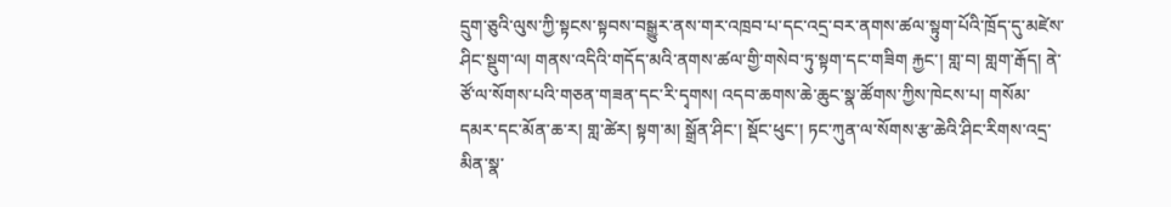དྲུག་ཅུའི་ལུས་ཀྱི་སྟངས་སྟབས་བསྒྱུར་ནས་གར་འཁྲབ་པ་དང་འདྲ་བར་ནགས་ཚལ་སྟུག་པོའི་ཁྲོད་དུ་མཛེས་ཤིང་སྡུག་ལ། གནས་འདིའི་གདོད་མའི་ནགས་ཚལ་གྱི་གསེབ་ཏུ་སྟག་དང་གཟིག རྐྱང་། གླ་བ། གླག་རྒོད། ནེ་ཙོ་ལ་སོགས་པའི་གཅན་གཟན་དང་རི་དྭགས། འདབ་ཆགས་ཆེ་ཆུང་སྣ་ཚོགས་ཀྱིས་ཁེངས་པ། གསོམ་དམར་དང་མོན་ཆ་ར། གླ་ཚེར། སྟག་མ། སྒྲོན་ཤིང་། སྡོང་ཕུང་། ཏང་ཀུན་ལ་སོགས་རྩ་ཆེའི་ཤིང་རིགས་འདྲ་མིན་སྣ་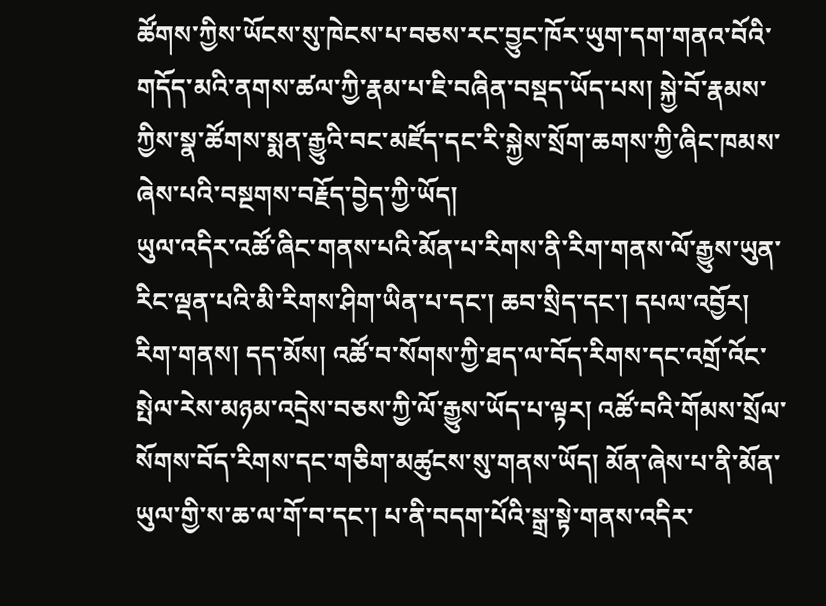ཚོགས་ཀྱིས་ཡོངས་སུ་ཁེངས་པ་བཅས་རང་བྱུང་ཁོར་ཡུག་དག་གནའ་བོའི་གདོད་མའི་ནགས་ཚལ་ཀྱི་རྣམ་པ་ཇི་བཞིན་བསྡད་ཡོད་པས། སྐྱེ་བོ་རྣམས་ཀྱིས་སྣ་ཚོགས་སྨན་རྒྱུའི་བང་མཛོད་དང་རི་སྐྱེས་སྲོག་ཆགས་ཀྱི་ཞིང་ཁམས་ཞེས་པའི་བསྔགས་བརྗོད་བྱེད་ཀྱི་ཡོད།
ཡུལ་འདིར་འཚོ་ཞིང་གནས་པའི་མོན་པ་རིགས་ནི་རིག་གནས་ལོ་རྒྱུས་ཡུན་རིང་ལྡན་པའི་མི་རིགས་ཤིག་ཡིན་པ་དང་། ཆབ་སྲིད་དང་། དཔལ་འབྱོར། རིག་གནས། དད་མོས། འཚོ་བ་སོགས་ཀྱི་ཐད་ལ་བོད་རིགས་དང་འགྲོ་འོང་སྤེལ་རེས་མཉམ་འདྲེས་བཅས་ཀྱི་ལོ་རྒྱུས་ཡོད་པ་ལྟར། འཚོ་བའི་གོམས་སྲོལ་སོགས་བོད་རིགས་དང་གཅིག་མཚུངས་སུ་གནས་ཡོད། མོན་ཞེས་པ་ནི་མོན་ཡུལ་གྱི་ས་ཆ་ལ་གོ་བ་དང་། པ་ནི་བདག་པོའི་སྒྲ་སྟེ་གནས་འདིར་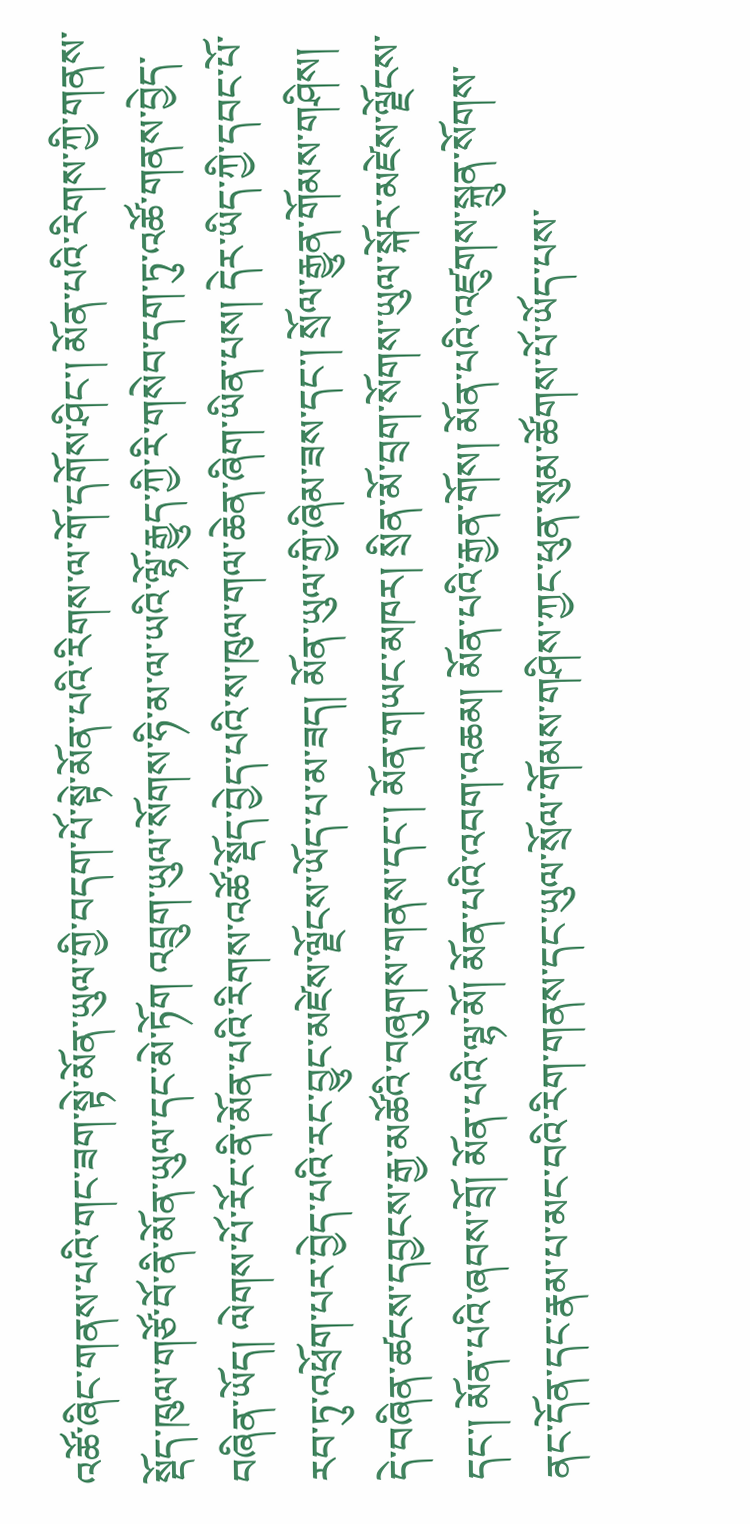འཚོ་ཞིང་གནས་པའི་གང་ཟག་སྟེ་མོན་ཡུལ་གྱི་བདག་པོ་སྟེ་མོན་པའི་རིགས་ལ་གོ་དགོས་ཤིང་། མོན་པའི་རིགས་ཀྱི་གནས་སྡོད་ཁུལ་གཙོ་བོ་ནི་མོན་ཡུལ་དང་མེ་ཏོག འབྲུག་ཡུལ་སོགས་ཧི་མ་ལ་ཡའི་ལྷོ་རྒྱུད་ཀྱི་རི་གསེབ་དག་ཏུ་འཚོ་གནས་བྱེད་བཞིན་ཡོད། ལེགས་པོ་རོང་ནི་མོན་པའི་རིགས་འཚོ་སྡོད་བྱེད་པའི་ས་ཁུལ་གལ་ཆེན་ཞིག་ཡིན་པས། དེར་ཡིད་ཀྱི་དབང་པོ་རབ་ཏུ་འཕྲོག་པར་བྱེད་པའི་རང་བྱུང་མཛེས་ལྗོངས་ཡོད་པ་མ་ཟད། མོན་ཡུལ་གྱི་ཞིམ་ཟས་དང་། སྲོལ་རྒྱུན་གོམས་གཤིས། དེ་བཞིན་ཚངས་དབྱངས་རྒྱ་མཚོའི་བཞུགས་གནས་དང་། མོན་གཡང་མཁར། སྲིན་མོ་བྲག་སོགས་ཡུལ་སྐོར་མཛེས་ལྗོངས་དང་། མོན་པའི་ཞབས་བྲོ། མོན་པའི་ལྷ་མོ། མོན་པའི་འབག་འཆམ། མོན་པའི་རྒྱན་གོས། མོན་པའི་འཛུགས་སྐྲུན་སོགས་ནང་དོན་དང་རྣམ་པ་མང་བའི་རིག་གནས་དང་ཡུལ་སྲོལ་གོམས་གཤིས་ཀྱང་ཕུན་སུམ་ཚོགས་པོ་ཡོད་པས་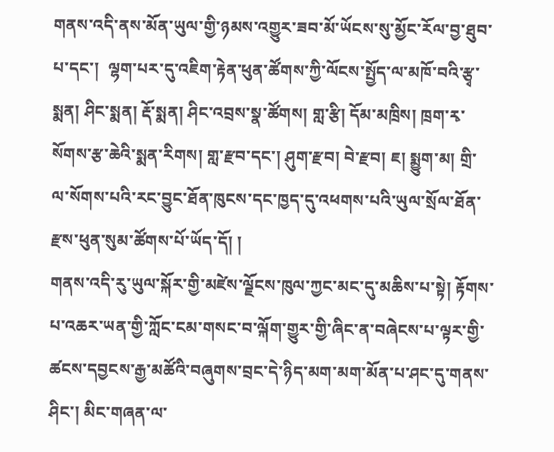གནས་འདི་ནས་མོན་ཡུལ་གྱི་ཉམས་འགྱུར་ཟབ་མོ་ཡོངས་སུ་མྱོང་རོལ་བྱ་ཐུབ་པ་དང་།  ལྷག་པར་དུ་འཇིག་རྟེན་ཕུན་ཚོགས་ཀྱི་ལོངས་སྤྱོད་ལ་མཁོ་བའི་རྩྭ་སྨན། ཤིང་སྨན། རྡོ་སྨན། ཤིང་འབྲས་སྣ་ཚོགས། གླ་རྩི། དོམ་མཁྲིས། ཁྲག་རྭ་སོགས་རྩ་ཆེའི་སྨན་རིགས། གླ་རྫབ་དང་། ཤུག་རྫབ། བེ་རྫབ། ཇ། སྨྱུག་མ། གྲི་ལ་སོགས་པའི་རང་བྱུང་ཐོན་ཁུངས་དང་ཁྱད་དུ་འཕགས་པའི་ཡུལ་སྲོལ་ཐོན་རྫས་ཕུན་སུམ་ཚོགས་པོ་ཡོད་དོ། །
གནས་འདི་རུ་ཡུལ་སྐོར་གྱི་མཛེས་ལྗོངས་ཁུལ་ཀྱང་མང་དུ་མཆིས་པ་སྟེ། རྟོགས་པ་འཆར་ཡན་གྱི་ཀློང་ངམ་གསང་བ་ལྐོག་གྱུར་གྱི་ཞིང་ན་བཞེངས་པ་ལྟར་གྱི་ཚངས་དབྱངས་རྒྱ་མཚོའི་བཞུགས་བྲང་དེ་ཉིད་མག་མག་མོན་པ་ཤང་དུ་གནས་ཤིང་། མིང་གཞན་ལ་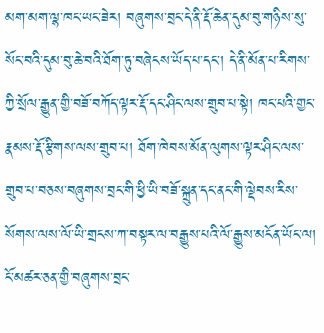མག་མག་ལྷ་ཁང་ཡང་ཟེར། བཞུགས་བྲང་དེ་ནི་རྡོ་ཆེན་དུམ་བུ་གཉིས་སུ་སོང་བའི་དུམ་བུ་ཆེ་བའི་ཐོག་ཏུ་བཞེངས་ཡོད་པ་དང་། དེ་ནི་མོན་པ་རིགས་ཀྱི་སྲོལ་རྒྱུན་གྱི་བཟོ་བཀོད་ལྟར་རྡོ་དང་ཤིང་ལས་གྲུབ་པ་སྟེ། ཁང་པའི་གྱང་རྣམས་རྡོ་རྩིགས་ལས་གྲུབ་པ། ཐོག་ཁེབས་མོན་ལུགས་ལྟར་ཤིང་ལས་གྲུབ་པ་བཅས་བཞུགས་བྲང་གི་ཕྱི་ཡི་བཟོ་སྐྲུན་དང་ནང་གི་ལྡེབས་རིས་སོགས་ལས་ལོ་ཡི་གྲངས་ཀ་བསྟར་ལ་བརྒྱུས་པའི་ལོ་རྒྱུས་མངོན་ཡོང་ལ། ངོ་མཚར་ཅན་གྱི་བཞུགས་བྲང་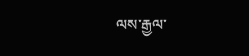ལས་རྒྱལ་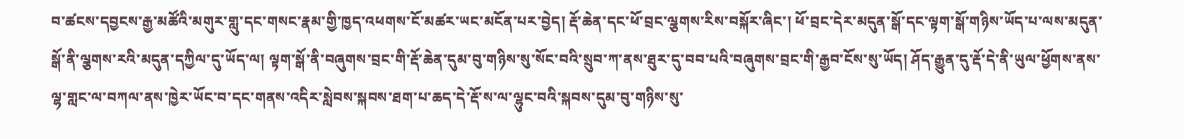བ་ཚངས་དབྱངས་རྒྱ་མཚོའི་མགུར་གླུ་དང་གསང་རྣམ་གྱི་ཁྱད་འཕགས་ངོ་མཚར་ཡང་མངོན་པར་བྱེད། རྡོ་ཆེན་དང་ཕོ་བྲང་ལྕགས་རིས་བསྐོར་ཞིང་། ཕོ་བྲང་དེར་མདུན་སྒོ་དང་ལྟག་སྒོ་གཉིས་ཡོད་པ་ལས་མདུན་སྒོ་ནི་ལྕགས་རའི་མདུན་དཀྱིལ་དུ་ཡོད་ལ། ལྟག་སྒོ་ནི་བཞུགས་བྲང་གི་རྡོ་ཆེན་དུམ་བུ་གཉིས་སུ་སོང་བའི་སྲུབ་ཀ་ནས་ཐུར་དུ་བབ་པའི་བཞུགས་བྲང་གི་རྒྱབ་ངོས་སུ་ཡོད། ཤོད་རྒྱུན་དུ་རྡོ་དེ་ནི་ཡུལ་ཕྱོགས་ནས་ལྷ་གླང་ལ་བཀལ་ནས་ཁྱེར་ཡོང་བ་དང་གནས་འདིར་སླེབས་སྐབས་ཐག་པ་ཆད་དེ་རྡོ་ས་ལ་ལྷུང་བའི་སྐབས་དུམ་བུ་གཉིས་སུ་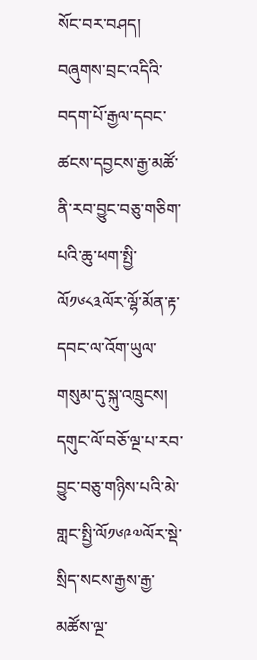སོང་བར་བཤད། བཞུགས་བྲང་འདིའི་བདག་པོ་རྒྱལ་དབང་ཚངས་དབྱངས་རྒྱ་མཚོ་ནི་རབ་བྱུང་བཅུ་གཅིག་པའི་ཆུ་ཕག་སྤྱི་ལོ༡༦༨༣ལོར་ལྷོ་མོན་རྟ་དབང་ལ་འོག་ཡུལ་གསུམ་དུ་སྐུ་འཁྲུངས། དགུང་ལོ་བཅོ་ལྔ་པ་རབ་བྱུང་བཅུ་གཉིས་པའི་མེ་གླང་སྤྱི་ལོ༡༦༩༧ལོར་སྡེ་སྲིད་སངས་རྒྱས་རྒྱ་མཚོས་ལྔ་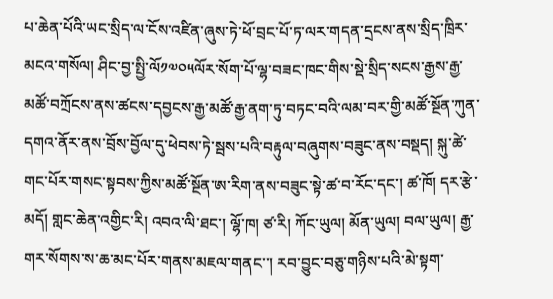པ་ཆེན་པོའི་ཡང་སྲིད་ལ་ངོས་འཛིན་ཞུས་ཏེ་ཕོ་བྲང་པོ་ཏ་ལར་གདན་དྲངས་ནས་སྲིད་ཁྲིར་མངའ་གསོལ། ཤིང་བྱ་སྤྱི་ལོ༡༧༠༥ལོར་སོག་པོ་ལྷ་བཟང་ཁང་གིས་སྡེ་སྲིད་སངས་རྒྱས་རྒྱ་མཚོ་བཀྲོངས་ནས་ཚངས་དབྱངས་རྒྱ་མཚོ་རྒྱ་ནག་ཏུ་བཏང་བའི་ལམ་བར་གྱི་མཚོ་སྔོན་ཀུན་དགའ་ནོར་ནས་བྲོས་བྱོལ་དུ་ཕེབས་ཏེ་སྦས་པའི་བརྟུལ་བཞུགས་བཟུང་ནས་བསྡད། སྐུ་ཚེ་གང་པོར་གསང་སྟབས་ཀྱིས་མཚོ་སྔོན་ཨ་རིག་ནས་བཟུང་སྟེ་ཚ་བ་རོང་དང་། ཚ་ཁོ། དར་རྩེ་མདོ། གླང་ཆེན་འགྱིང་རི། འབའ་ལི་ཐང་། ལྷོ་ཁ། ཙ་རི། ཀོང་ཡུལ། མོན་ཡུལ། བལ་ཡུལ། རྒྱ་གར་སོགས་ས་ཆ་མང་པོར་གནས་མཇལ་གནང་་། རབ་བྱུང་བཅུ་གཉིས་པའི་མེ་སྟག་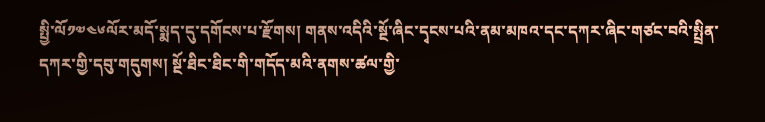སྤྱི་ལོ༡༧༤༦ལོར་མདོ་སྨད་དུ་དགོངས་པ་རྫོགས། གནས་འདིའི་སྔོ་ཞིང་དྭངས་པའི་ནམ་མཁའ་དང་དཀར་ཞིང་གཙང་བའི་སྤྲིན་དཀར་གྱི་དབུ་གདུགས། སྔོ་ཐིང་ཐིང་གི་གདོད་མའི་ནགས་ཚལ་གྱི་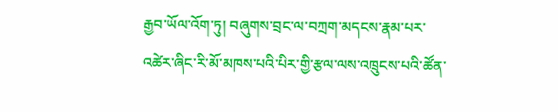རྒྱབ་ཡོལ་འོག་ཏུ། བཞུགས་བྲང་ལ་བཀྲག་མདངས་རྣམ་པར་འཚེར་ཞིང་རི་མོ་མཁས་པའི་པིར་གྱི་རྩལ་ལས་འཁྲུངས་པའི་ཚོན་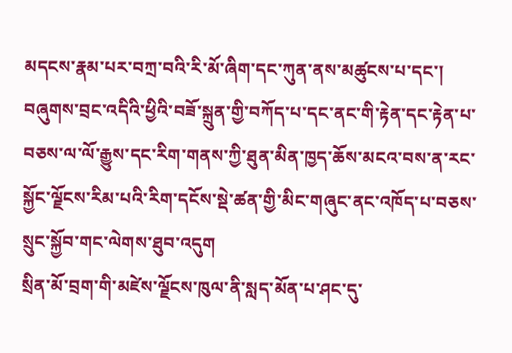མདངས་རྣམ་པར་བཀྲ་བའི་རི་མོ་ཞིག་དང་ཀུན་ནས་མཚུངས་པ་དང་། བཞུགས་བྲང་འདིའི་ཕྱིའི་བཟོ་སྐྲུན་གྱི་བཀོད་པ་དང་ནང་གི་རྟེན་དང་རྟེན་པ་བཅས་ལ་ལོ་རྒྱུས་དང་རིག་གནས་ཀྱི་ཐུན་མིན་ཁྱད་ཆོས་མངའ་བས་ན་རང་སྐྱོང་ལྗོངས་རིམ་པའི་རིག་དངོས་སྡེ་ཚན་གྱི་མིང་གཞུང་ནང་འཁོད་པ་བཅས་སྲུང་སྐྱོབ་གང་ལེགས་ཐུབ་འདུག
སྲིན་མོ་བྲག་གི་མཛེས་ལྗོངས་ཁུལ་ནི་སླད་མོན་པ་ཤང་དུ་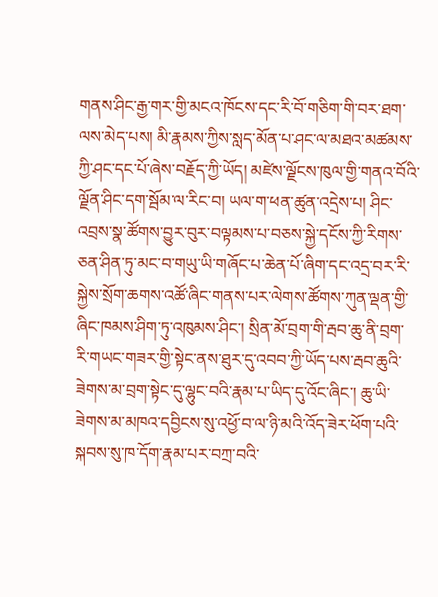གནས་ཤིང་རྒྱ་གར་གྱི་མངའ་ཁོངས་དང་རི་བོ་གཅིག་གི་བར་ཐག་ལས་མེད་པས། མི་རྣམས་ཀྱིས་སླད་མོན་པ་ཤང་ལ་མཐའ་མཚམས་ཀྱི་ཤང་དང་པོ་ཞེས་བརྗོད་ཀྱི་ཡོད། མཛེས་ལྗོངས་ཁུལ་གྱི་གནའ་བོའི་ལྗོན་ཤིང་དག་སྦོམ་ལ་རིང་བ། ཡལ་ག་ཕན་ཚུན་འདྲེས་པ། ཤིང་འབྲས་སྣ་ཚོགས་བྱུར་བུར་བལྟམས་པ་བཅས་སྐྱེ་དངོས་ཀྱི་རིགས་ཅན་ཤིན་ཏུ་མང་བ་གཡུ་ཡི་གཞོང་པ་ཆེན་པོ་ཞིག་དང་འདྲ་བར་རི་སྐྱེས་སྲོག་ཆགས་འཚོ་ཞིང་གནས་པར་ལེགས་ཚོགས་ཀུན་ལྡན་གྱི་ཞིང་ཁམས་ཤིག་ཏུ་འཁུམས་ཤིང་། སྲིན་མོ་བྲག་གི་རྦབ་ཆུ་ནི་བྲག་རི་གཡང་གཟར་གྱི་སྟེང་ནས་ཐུར་དུ་འབབ་ཀྱི་ཡོད་པས་རྦབ་ཆུའི་ཟེགས་མ་བྲག་སྟེང་དུ་ལྷུང་བའི་རྣམ་པ་ཡིད་དུ་འོང་ཞིང་། ཆུ་ཡི་ཟེགས་མ་མཁའ་དབྱིངས་སུ་འཕྱོ་བ་ལ་ཉི་མའི་འོད་ཟེར་ཕོག་པའི་སྐབས་སུ་ཁ་དོག་རྣམ་པར་བཀྲ་བའི་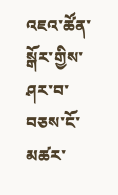འཇའ་ཚོན་སྒོར་གྱིས་ཤར་བ་བཅས་ངོ་མཚར་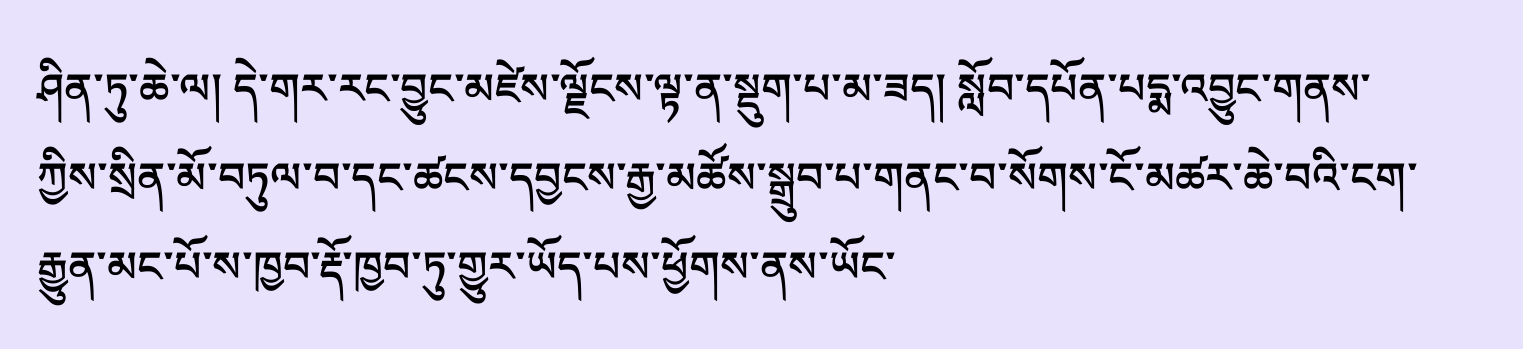ཤིན་ཏུ་ཆེ་ལ། དེ་གར་རང་བྱུང་མཛེས་ལྗོངས་ལྟ་ན་སྡུག་པ་མ་ཟད། སློབ་དཔོན་པདྨ་འབྱུང་གནས་ཀྱིས་སྲིན་མོ་བཏུལ་བ་དང་ཚངས་དབྱངས་རྒྱ་མཚོས་སྒྲུབ་པ་གནང་བ་སོགས་ངོ་མཚར་ཆེ་བའི་ངག་རྒྱུན་མང་པོ་ས་ཁྱབ་རྡོ་ཁྱབ་ཏུ་གྱུར་ཡོད་པས་ཕྱོགས་ནས་ཡོང་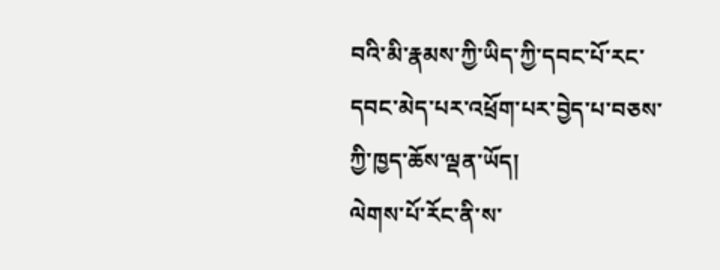བའི་མི་རྣམས་ཀྱི་ཡིད་ཀྱི་དབང་པོ་རང་དབང་མེད་པར་འཕྲོག་པར་བྱེད་པ་བཅས་ཀྱི་ཁྱད་ཆོས་ལྡན་ཡོད།
ལེགས་པོ་རོང་ནི་ས་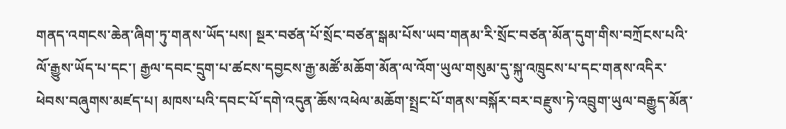གནད་འགངས་ཆེན་ཞིག་ཏུ་གནས་ཡོད་པས། སྔར་བཙན་པོ་སྲོང་བཙན་སྒམ་པོས་ཡབ་གནམ་རི་སྲོང་བཙན་མོན་དུག་གིས་བཀྲོངས་པའི་ལོ་རྒྱུས་ཡོད་པ་དང་། རྒྱལ་དབང་དྲུག་པ་ཚངས་དབྱངས་རྒྱ་མཚོ་མཆོག་མོན་ལ་འོག་ཡུལ་གསུམ་དུ་སྐུ་འཁྲུངས་པ་དང་གནས་འདིར་ཕེབས་བཞུགས་མཛད་པ། མཁས་པའི་དབང་པོ་དགེ་འདུན་ཆོས་འཕེལ་མཆོག་སྤྲང་པོ་གནས་བསྐོར་བར་བརྫུས་ཏེ་འབྲུག་ཡུལ་བརྒྱུད་མོན་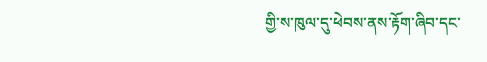གྱི་ས་ཁུལ་དུ་ཕེབས་ནས་རྟོག་ཞིབ་དང་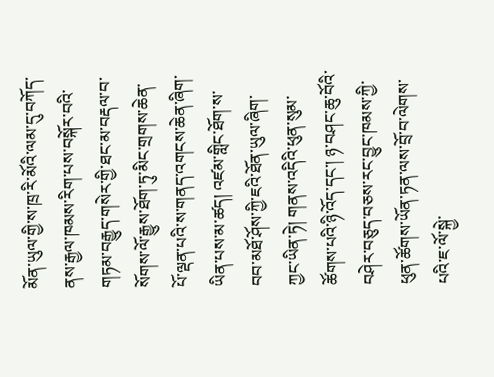མོན་ཡུལ་གྱི་ས་ཁྲ་རི་མོའི་ལམ་དུ་བཀོད་ནས་རྒྱལ་ཁམས་རིག་པས་བསྐོར་བའི་གཏམ་བརྒྱུད་གསེར་གྱི་ཐང་མ་བརྡལ་བ་སོགས་ལོ་རྒྱུས་ཐོག་ཏུ་མིང་གྲགས་ཆེན་པོ་ལྡན་པའི་ས་གནད་འགངས་ཆེན་ཞིག་ཡིན་པས་མ་ཚད། འཛམ་གླིང་ཐོག་ས་བབ་མཐོ་ཤོས་ཀྱི་ཇའི་ཐོན་ཡུལ་ཞིག་ཀྱང་ཡིན་ཏེ། གནས་འདིའི་ཕུན་སུམ་ཚོགས་པའི་ཉི་འོད་དང་། ཉ་བཤང་ཆུ་བོའི་བཤེར་བཅུད་བཅས་རང་བྱུང་ཁམས་ཀྱི་ཕུན་ཚོགས་ཡོན་ཏན་ལས་བྲོ་བ་ལེགས་པའི་ཇ་ལོ་སྐྱེ་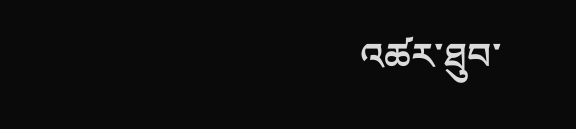འཚར་ཐུབ་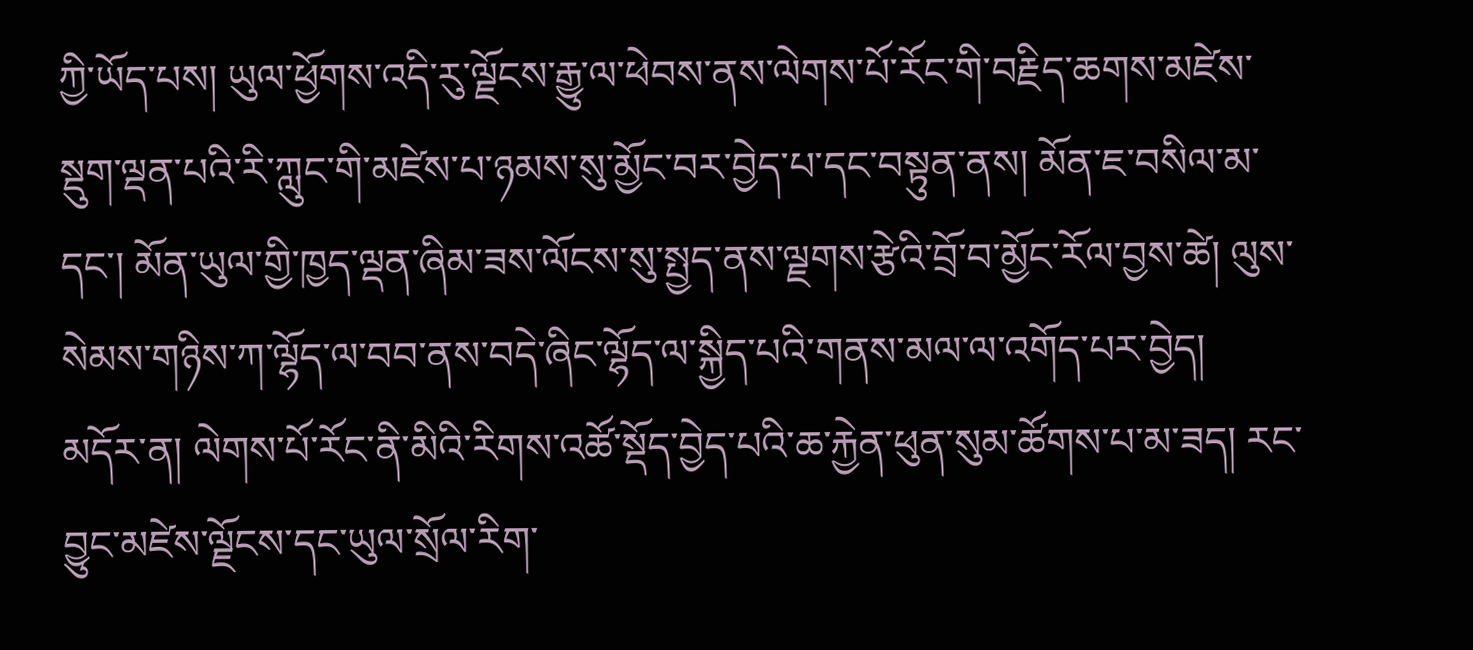ཀྱི་ཡོད་པས། ཡུལ་ཕྱོགས་འདི་རུ་ལྗོངས་རྒྱུ་ལ་ཕེབས་ནས་ལེགས་པོ་རོང་གི་བརྗིད་ཆགས་མཛེས་སྡུག་ལྡན་པའི་རི་ཀླུང་གི་མཛེས་པ་ཉམས་སུ་མྱོང་བར་བྱེད་པ་དང་བསྟུན་ནས། མོན་ཇ་བསིལ་མ་དང་། མོན་ཡུལ་གྱི་ཁྱད་ལྡན་ཞིམ་ཟས་ལོངས་སུ་སྤྱད་ནས་ལྗགས་རྩེའི་བྲོ་བ་མྱོང་རོལ་བྱས་ཚེ། ལུས་སེམས་གཉིས་ཀ་ལྷོད་ལ་བབ་ནས་བདེ་ཞིང་ལྷོད་ལ་སྐྱིད་པའི་གནས་མལ་ལ་འགོད་པར་བྱེད།
མདོར་ན། ལེགས་པོ་རོང་ནི་མིའི་རིགས་འཚོ་སྡོད་བྱེད་པའི་ཆ་རྐྱེན་ཕུན་སུམ་ཚོགས་པ་མ་ཟད། རང་བྱུང་མཛེས་ལྗོངས་དང་ཡུལ་སྲོལ་རིག་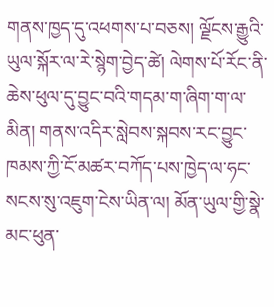གནས་ཁྱད་དུ་འཕགས་པ་བཅས། ལྗོངས་རྒྱུའི་ཡུལ་སྐོར་ལ་རེ་སྙེག་བྱེད་ཚེ། ལེགས་པོ་རོང་ནི་ཆེས་ཕུལ་དུ་བྱུང་བའི་གདམ་ག་ཞིག་ག་ལ་མིན། གནས་འདིར་སླེབས་སྐབས་རང་བྱུང་ཁམས་ཀྱི་ངོ་མཚར་བཀོད་པས་ཁྱེད་ལ་ཧང་སངས་སུ་འཇུག་ངེས་ཡིན་ལ། མོན་ཡུལ་གྱི་སྣེ་མང་ཕུན་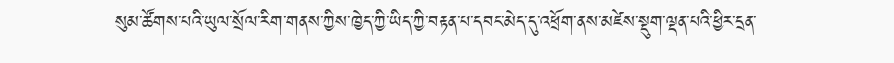སུམ་ཚོགས་པའི་ཡུལ་སྲོལ་རིག་གནས་ཀྱིས་ཁྱེད་ཀྱི་ཡིད་ཀྱི་བརྟན་པ་དབང་མེད་དུ་འཕྲོག་ནས་མཛེས་སྡུག་ལྡན་པའི་ཕྱིར་དྲན་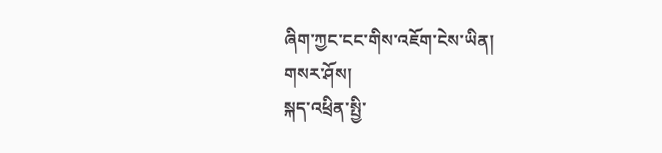ཞིག་ཀྱང་ངང་གིས་འཇོག་ངེས་ཡིན།
གསར་ཤོས།
སྐད་འཕྲིན་སྤྱི་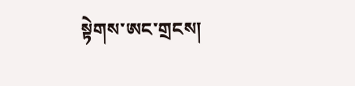སྟེགས་ཨང་གྲངས།